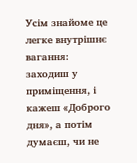Усім знайоме це легке внутрішнє вагання: заходиш у приміщення, і кажеш «Доброго дня», а потім думаєш, чи не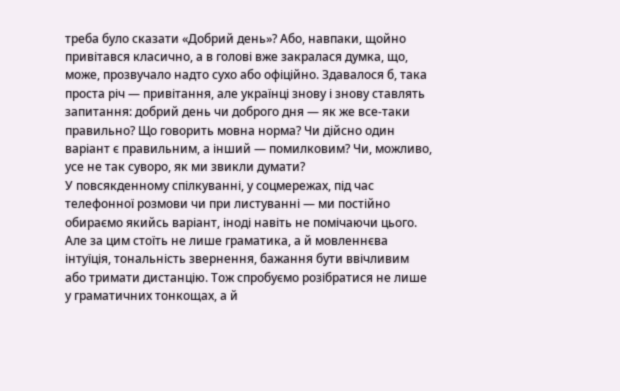треба було сказати «Добрий день»? Або, навпаки, щойно привітався класично, а в голові вже закралася думка, що, може, прозвучало надто сухо або офіційно. Здавалося б, така проста річ — привітання, але українці знову і знову ставлять запитання: добрий день чи доброго дня — як же все-таки правильно? Що говорить мовна норма? Чи дійсно один варіант є правильним, а інший — помилковим? Чи, можливо, усе не так суворо, як ми звикли думати?
У повсякденному спілкуванні, у соцмережах, під час телефонної розмови чи при листуванні — ми постійно обираємо якийсь варіант, іноді навіть не помічаючи цього. Але за цим стоїть не лише граматика, а й мовленнєва інтуїція, тональність звернення, бажання бути ввічливим або тримати дистанцію. Тож спробуємо розібратися не лише у граматичних тонкощах, а й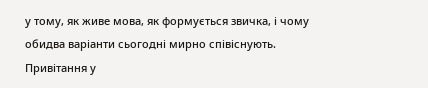у тому, як живе мова, як формується звичка, і чому обидва варіанти сьогодні мирно співіснують.
Привітання у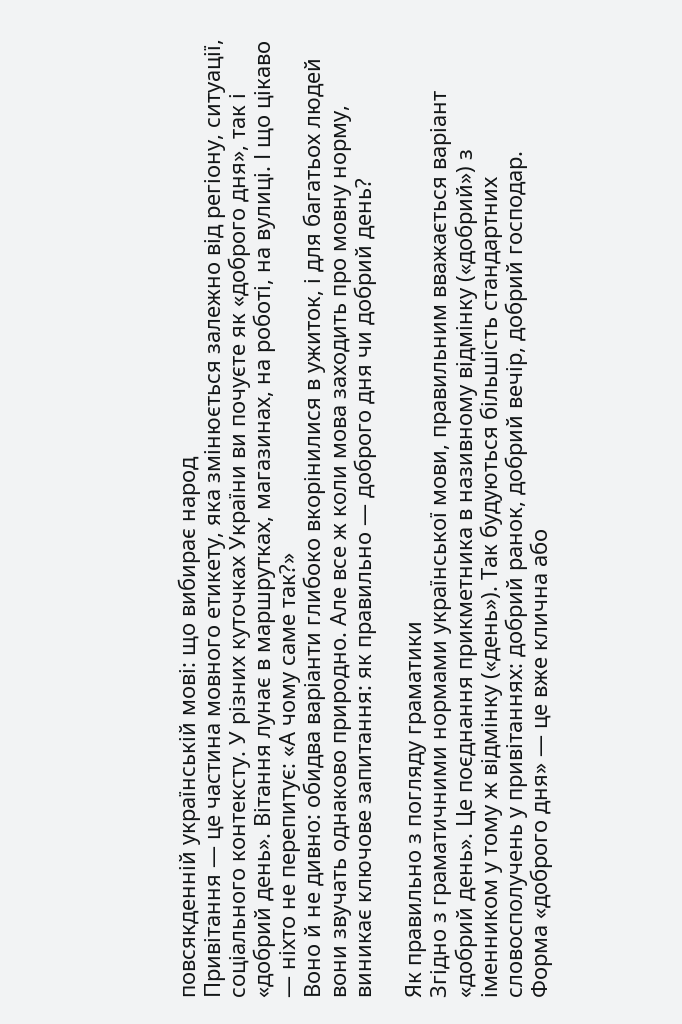повсякденній українській мові: що вибирає народ
Привітання — це частина мовного етикету, яка змінюється залежно від регіону, ситуації, соціального контексту. У різних куточках України ви почуєте як «доброго дня», так і «добрий день». Вітання лунає в маршрутках, магазинах, на роботі, на вулиці. І що цікаво — ніхто не перепитує: «А чому саме так?»
Воно й не дивно: обидва варіанти глибоко вкорінилися в ужиток, і для багатьох людей вони звучать однаково природно. Але все ж коли мова заходить про мовну норму, виникає ключове запитання: як правильно — доброго дня чи добрий день?

Як правильно з погляду граматики
Згідно з граматичними нормами української мови, правильним вважається варіант «добрий день». Це поєднання прикметника в називному відмінку («добрий») з іменником у тому ж відмінку («день»). Так будуються більшість стандартних словосполучень у привітаннях: добрий ранок, добрий вечір, добрий господар.
Форма «доброго дня» — це вже клична або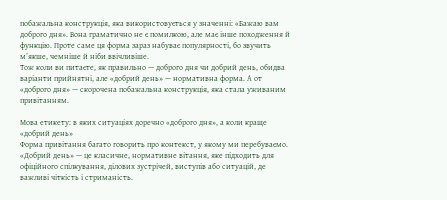побажальна конструкція, яка використовується у значенні: «Бажаю вам доброго дня». Вона граматично не є помилкою, але має інше походження й функцію. Проте саме ця форма зараз набуває популярності, бо звучить м’якше, чемніше й ніби ввічливіше.
Тож коли ви питаєте, як правильно — доброго дня чи добрий день, обидва варіанти прийнятні, але «добрий день» — нормативна форма. А от «доброго дня» — скорочена побажальна конструкція, яка стала уживаним привітанням.

Мова етикету: в яких ситуаціях доречно «доброго дня», а коли краще «добрий день»
Форма привітання багато говорить про контекст, у якому ми перебуваємо. «Добрий день» — це класичне, нормативне вітання, яке підходить для офіційного спілкування, ділових зустрічей, виступів або ситуацій, де важливі чіткість і стриманість.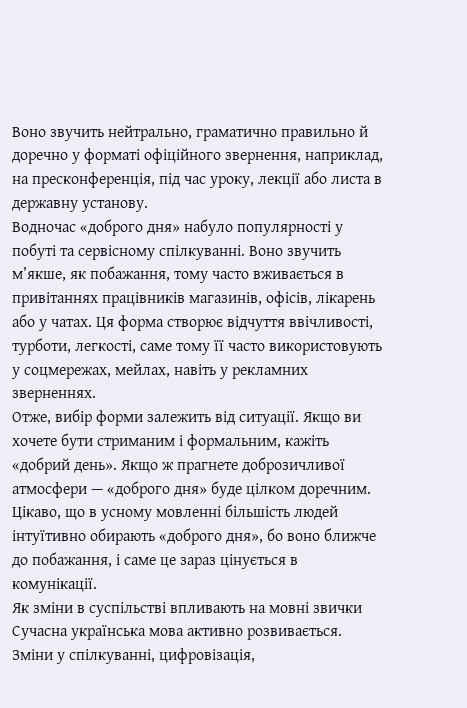Воно звучить нейтрально, граматично правильно й доречно у форматі офіційного звернення, наприклад, на пресконференція, під час уроку, лекції або листа в державну установу.
Водночас «доброго дня» набуло популярності у побуті та сервісному спілкуванні. Воно звучить м’якше, як побажання, тому часто вживається в привітаннях працівників магазинів, офісів, лікарень або у чатах. Ця форма створює відчуття ввічливості, турботи, легкості, саме тому її часто використовують у соцмережах, мейлах, навіть у рекламних зверненнях.
Отже, вибір форми залежить від ситуації. Якщо ви хочете бути стриманим і формальним, кажіть «добрий день». Якщо ж прагнете доброзичливої атмосфери — «доброго дня» буде цілком доречним.
Цікаво, що в усному мовленні більшість людей інтуїтивно обирають «доброго дня», бо воно ближче до побажання, і саме це зараз цінується в комунікації.
Як зміни в суспільстві впливають на мовні звички
Сучасна українська мова активно розвивається. Зміни у спілкуванні, цифровізація,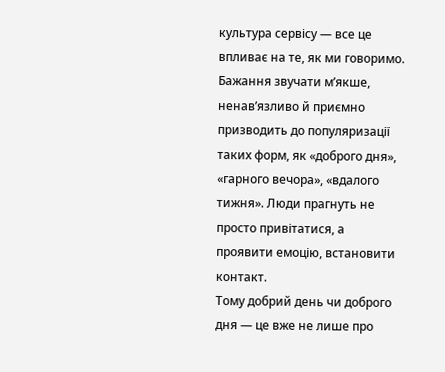культура сервісу — все це впливає на те, як ми говоримо. Бажання звучати м’якше, ненав’язливо й приємно призводить до популяризації таких форм, як «доброго дня», «гарного вечора», «вдалого тижня». Люди прагнуть не просто привітатися, а проявити емоцію, встановити контакт.
Тому добрий день чи доброго дня — це вже не лише про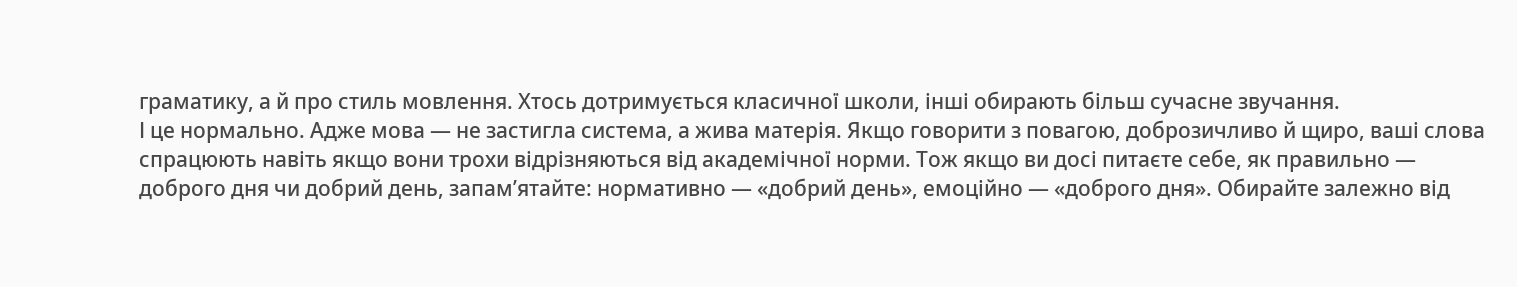граматику, а й про стиль мовлення. Хтось дотримується класичної школи, інші обирають більш сучасне звучання.
І це нормально. Адже мова — не застигла система, а жива матерія. Якщо говорити з повагою, доброзичливо й щиро, ваші слова спрацюють навіть якщо вони трохи відрізняються від академічної норми. Тож якщо ви досі питаєте себе, як правильно — доброго дня чи добрий день, запам’ятайте: нормативно — «добрий день», емоційно — «доброго дня». Обирайте залежно від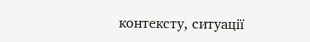контексту, ситуації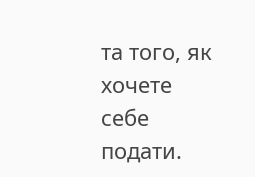та того, як хочете себе подати.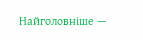Найголовніше —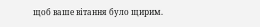щоб ваше вітання було щирим.